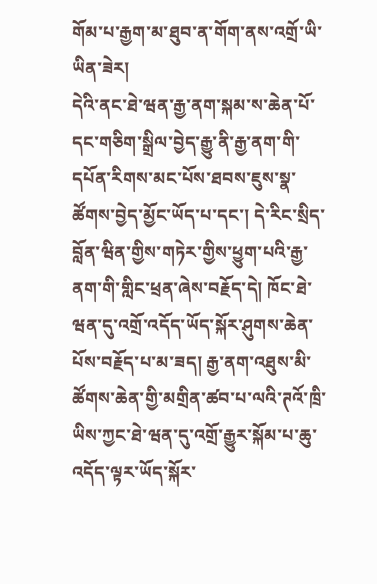གོམ་པ་རྒྱག་མ་ཐུབ་ན་གོག་ནས་འགྲོ་ཡི་ཡིན་ཟེར།
དེའི་ནང་ཐེ་ཝན་རྒྱ་ནག་སྐམ་ས་ཆེན་པོ་དང་གཅིག་སྒྲིལ་བྱེད་རྒྱུ་ནི་རྒྱ་ནག་གི་དཔོན་རིགས་མང་པོས་ཐབས་ཇུས་སྣ་ཚོགས་བྱེད་མྱོང་ཡོད་པ་དང་། དེ་རིང་སྲིད་བློན་ཝིན་གྱིས་གཏེར་གྱིས་ཕྱུག་པའི་རྒྱ་ནག་གི་གླིང་ཕྲན་ཞེས་བརྗོད་དེ། ཁོང་ཐེ་ཝན་དུ་འགྲོ་འདོད་ཡོད་སྐོར་ཤུགས་ཆེན་པོས་བརྗོད་པ་མ་ཟད། རྒྱ་ནག་འཐུས་མི་ཚོགས་ཆེན་གྱི་མགྲིན་ཚབ་པ་ལའི་ཊའོ་ཁྲི་ཡིས་ཀྱང་ཐེ་ཝན་དུ་འགྲོ་རྒྱུར་སྐོམ་པ་ཆུ་འདོད་ལྟར་ཡོད་སྐོར་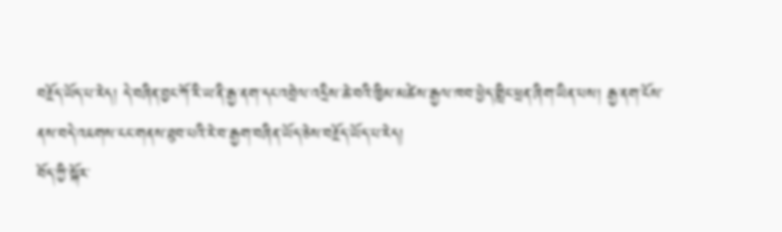བརྗོད་ཡོད་པ་རེད། དེ་བཞིན་བྱང་ཀོ་རི་ཡ་ནི་རྒྱ་ནག་དང་འབྲེལ་འདྲིས་ཆེ་བའི་ཁྱིམ་མཚེས་རྒྱལ་ཁབ་ཕྱེད་གླིང་ཕྲན་ཞིག་ཡིན་པས། རྒྱ་ནག་ངོས་ནས་བདེ་འཇགས་ངང་གནས་ཐུབ་པའི་རེ་བ་རྒྱག་བཞིན་ཡོད་ཅེས་བརྗོད་ཡོད་པ་རེད།
བོད་ཀྱི་སྐོར་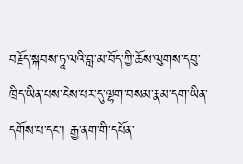བརྗོད་སྐབས་ཏཱ་ལའི་བླ་མ་བོད་ཀྱི་ཆོས་ལུགས་དབུ་ཁྲིད་ཡིན་པས་ངེས་པར་དུ་ལྷག་བསམ་རྣམ་དག་ཡིན་དགོས་པ་དང་། རྒྱ་ནག་གི་དཔོན་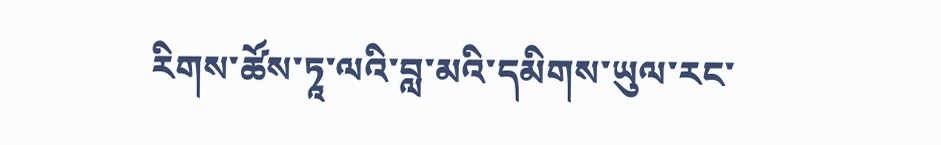རིགས་ཚོས་ཏཱ་ལའི་བླ་མའི་དམིགས་ཡུལ་རང་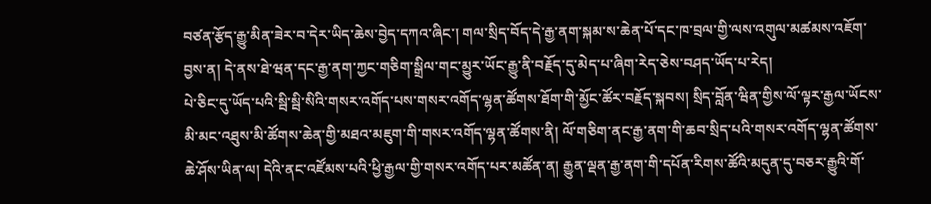བཙན་རྩོད་རྒྱུ་མིན་ཟེར་བ་དེར་ཡིད་ཆེས་བྱེད་དཀའ་ཞིང་། གལ་སྲིད་བོད་དེ་རྒྱ་ནག་སྐམ་ས་ཆེན་པོ་དང་ཁ་བྲལ་གྱི་ལས་འགུལ་མཚམས་འཇོག་བྱས་ན། དེ་ནས་ཐེ་ཝན་དང་རྒྱ་ནག་ཀྱང་གཅིག་སྒྲིལ་གང་མྱུར་ཡོང་རྒྱུ་ནི་བརྗོད་དུ་མེད་པ་ཞིག་རེད་ཅེས་བཤད་ཡོད་པ་རེད།
པེ་ཅིང་དུ་ཡོད་པའི་སྦི་སྦི་སིའི་གསར་འགོད་པས་གསར་འགོད་ལྷན་ཚོགས་ཐོག་གི་མྱོང་ཚོར་བརྗོད་སྐབས། སྲིད་བློན་ཝིན་གྱིས་ལོ་ལྟར་རྒྱལ་ཡོངས་མི་མང་འཐུས་མི་ཚོགས་ཆེན་གྱི་མཐའ་མཇུག་གི་གསར་འགོད་ལྷན་ཚོགས་ནི། ལོ་གཅིག་ནང་རྒྱ་ནག་གི་ཆབ་སྲིད་པའི་གསར་འགོད་ལྷན་ཚོགས་ཆེ་ཤོས་ཡིན་ལ། དེའི་ནང་འཛོམས་པའི་ཕྱི་རྒྱལ་གྱི་གསར་འགོད་པར་མཚོན་ན། རྒྱུན་ལྡན་རྒྱ་ནག་གི་དཔོན་རིགས་ཚོའི་མདུན་དུ་བཅར་རྒྱུའི་གོ་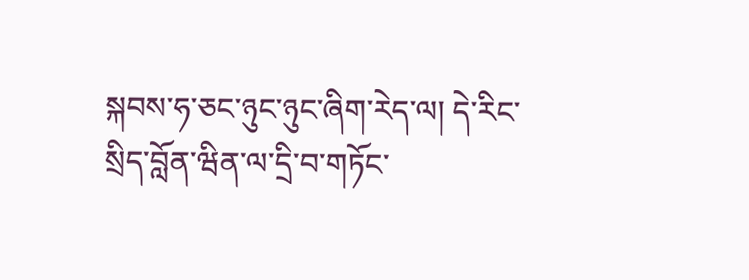སྐབས་ཧ་ཅང་ཉུང་ཉུང་ཞིག་རེད་ལ། དེ་རིང་སྲིད་བློན་ཝིན་ལ་དྲི་བ་གཏོང་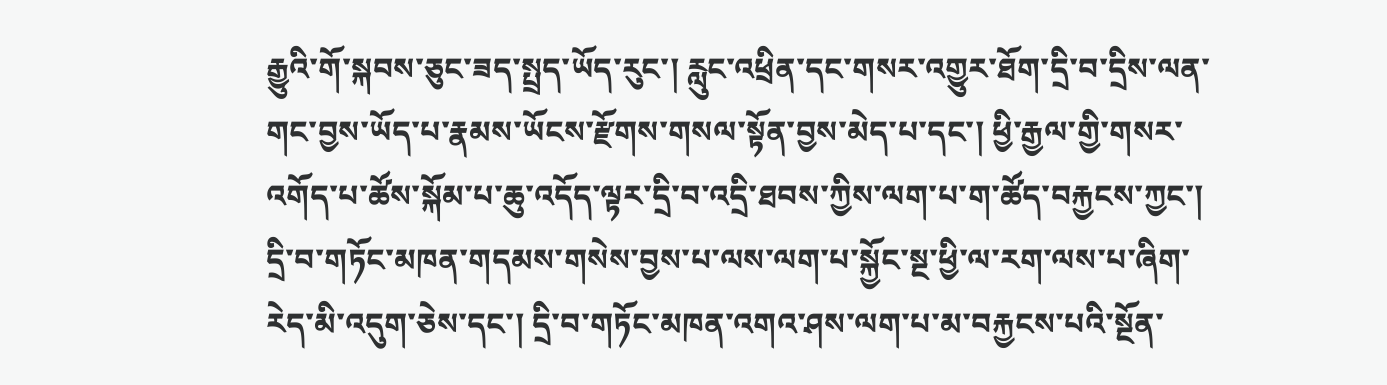རྒྱུའི་གོ་སྐབས་ཅུང་ཟད་སྤྲད་ཡོད་རུང་། རླུང་འཕྲིན་དང་གསར་འགྱུར་ཐོག་དྲི་བ་དྲིས་ལན་གང་བྱས་ཡོད་པ་རྣམས་ཡོངས་རྫོགས་གསལ་སྟོན་བྱས་མེད་པ་དང་། ཕྱི་རྒྱལ་གྱི་གསར་འགོད་པ་ཚོས་སྐོམ་པ་ཆུ་འདོད་ལྟར་དྲི་བ་འདྲི་ཐབས་ཀྱིས་ལག་པ་ག་ཚོད་བརྐྱངས་ཀྱང་། དྲི་བ་གཏོང་མཁན་གདམས་གསེས་བྱས་པ་ལས་ལག་པ་སྐྱོང་སྔ་ཕྱི་ལ་རག་ལས་པ་ཞིག་རེད་མི་འདུག་ཅེས་དང་། དྲི་བ་གཏོང་མཁན་འགའ་ཤས་ལག་པ་མ་བརྐྱངས་པའི་སྔོན་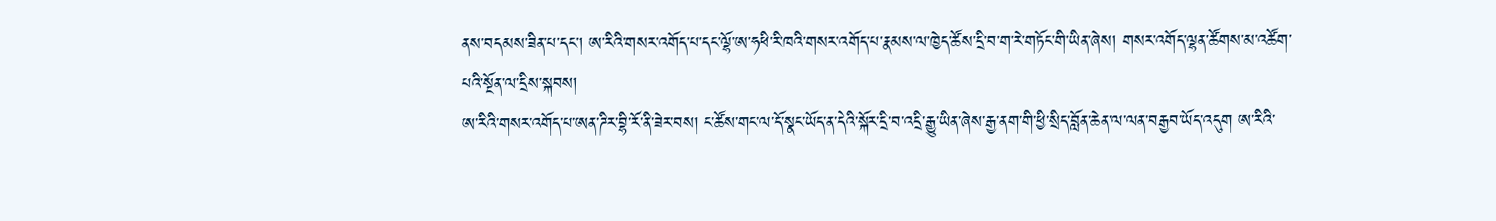ནས་བདམས་ཟིན་པ་དང་། ཨ་རིའི་གསར་འགོད་པ་དང་ལྷོ་ཨ་ཧཕི་རི་ཁའི་གསར་འགོད་པ་རྣམས་ལ་ཁྱེད་ཚོས་དྲི་བ་ག་རེ་གཏོང་གི་ཡིན་ཞེས། གསར་འགོད་ལྷན་ཚོགས་མ་འཚོག་པའི་སྔོན་ལ་དྲིས་སྐབས།
ཨ་རིའི་གསར་འགོད་པ་ཨན་ཌིར་བྷི་རོ་ནི་ཟེར་བས། ང་ཚོས་གང་ལ་དོ་སྣང་ཡོད་ན་དེའི་སྐོར་དྲི་བ་འདྲི་རྒྱུ་ཡིན་ཞེས་རྒྱ་ནག་གི་ཕྱི་སྲིད་བློན་ཆེན་ལ་ལན་བརྒྱབ་ཡོད་འདུག ཨ་རིའི་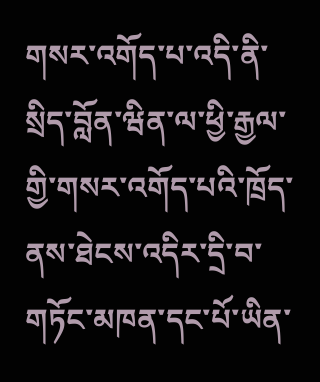གསར་འགོད་པ་འདི་ནི་སྲིད་བློན་ཝིན་ལ་ཕྱི་རྒྱལ་གྱི་གསར་འགོད་པའི་ཁྲོད་ནས་ཐེངས་འདིར་དྲི་བ་གཏོང་མཁན་དང་པོ་ཡིན་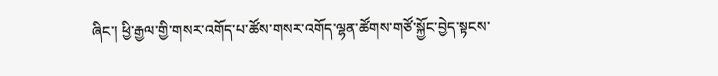ཞིང་། ཕྱི་རྒྱལ་གྱི་གསར་འགོད་པ་ཚོས་གསར་འགོད་ལྷན་ཚོགས་གཙོ་སྐྱོང་བྱེད་སྟངས་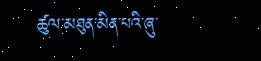ཚུལ་མཐུན་མིན་པའི་ཞུ་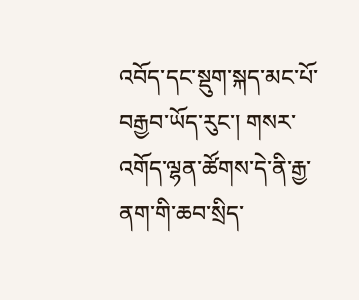འབོད་དང་སྡུག་སྐད་མང་པོ་བརྒྱབ་ཡོད་རུང་། གསར་འགོད་ལྷན་ཚོགས་དེ་ནི་རྒྱ་ནག་གི་ཆབ་སྲིད་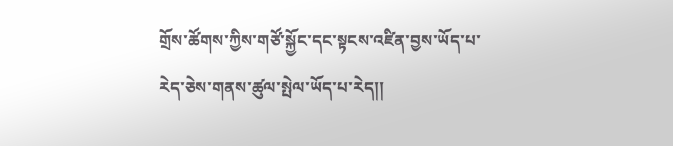གྲོས་ཚོགས་ཀྱིས་གཙོ་སྐྱོང་དང་སྟངས་འཛིན་བྱས་ཡོད་པ་རེད་ཅེས་གནས་ཚུལ་སྤེལ་ཡོད་པ་རེད།།